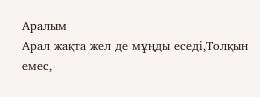Аралым
Арал жақта жел де мұңды еседі,Толқын емес,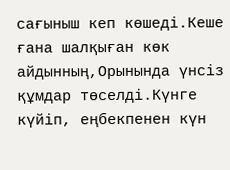сағыныш кеп көшеді.Кеше ғана шалқыған көк айдынның,Орынында үнсіз құмдар төселді.Күнге күйіп, еңбекпенен күн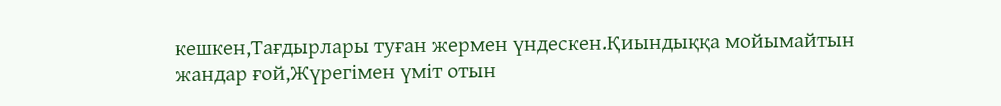кешкен,Тағдырлары туған жермен үндескен.Қиындыққа мойымайтын жандар ғой,Жүрегімен үміт отын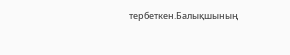тербеткен.Балықшының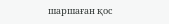шаршаған қос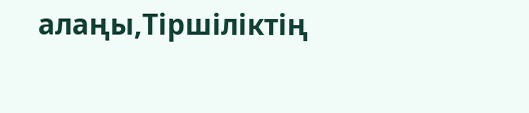алаңы,Тіршіліктің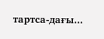тартса-дағы...